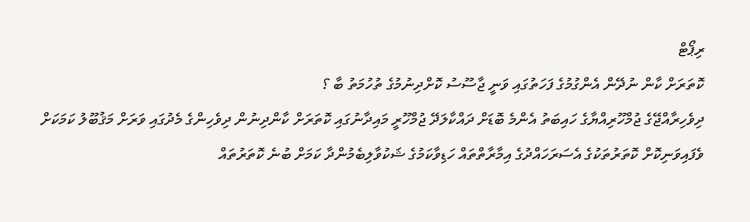ރިޕޯޓް
ކޮތަރަށް ކާން ނުދޭން އެންގުމުގެ ފަހަތުގައި ވަނީ ޖާސޫސު ކޮށްދިނުމުގެ ތުހުމަތު ބާ ؟
ދިވެހިރާއްޖޭގެ ޖުމްހޫރިއްޔާގެ ހައިބަތު އެންމެ ބޮޑަށް ދައްކާލަދޭ ޖުމްހޫރީ މައިދާނުގައި ކޮތަރަށް ކާންދިނުން ދިވެހިންގެ މެދުގައި ވަރަށް މަޤުބޫލު ކަމަކަށް ވެފައިވަނިކޮށް ކޮތަރުތަކުގެ އެސަރަހައްދުގެ އިމާރާތްތައް ހަޑިވާކަމުގެ ޝަކުވާލިބެމުންދާ ކަމަށް ބުނެ ކޮތަރުތައް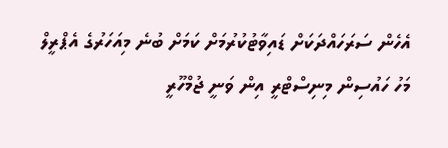އެހެން ސަރަހައްދަކަށް ޑައިވާޓުކުރުމަށް ކަމަށް ބުނެ މިއަހަރުގެ އެޕްރީލް މަހު ހައުސިން މިނިސްޓްރީ އިން ވަނީ ޖުމްހޫރީ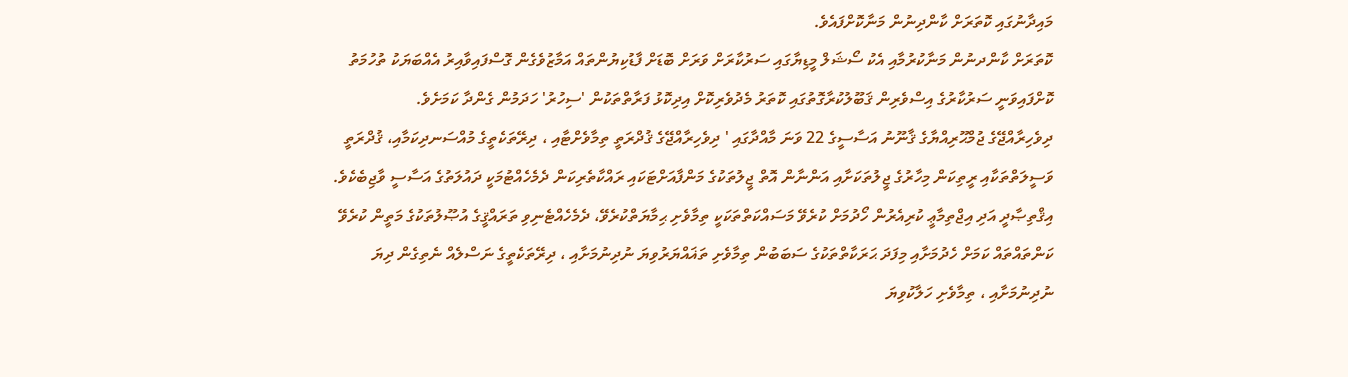މައިދާނުގައި ކޮތަރަށް ކާންދިނުން މަނާކޮށްފައެވެ.
ކޮތަރަށް ކާންދނުން މަނާކުރުމާއި އެކު ސޯޝަލް މީޑިޔާގައި ސަރުކާރަށް ވަރަށް ބޮޑަށް ފާޑުކިޔުންތައް އަމާޒުވެގެން ގޮސްފައިވާއިރު އެއްބަޔަކު ތުހުމަތު ކޮށްފައިވަނީ ސަރުކާރުގެ އިސްވެރިން ޤަބޫލުކުރާގޮތުގައި ކޮތަރު މެދުވެރިކޮށް އިދިކޮޅު ފަރާތްތަކުން 'ސިހުރު' ހަދަމުން ގެންދާ ކަމަށެވެ.
ދިވެހިރާއްޖޭގެ ޖުމްޙޫރިއްޔާގެ ޤާނޫނު އަސާސީގެ 22 ވަނަ މާއްދާގައި ' ދިވެހިރާއްޖޭގެ ޤުދްރަތީ ތިމާވެށްޓާއި ، ދިރޭތަކެތީގެ މުއްސަނދިކަމާއި، ޤުދްރަތީ ވަސީލަތްތަކާއި ރީތިކަން މިހާރުގެ ޖީލުތަކަށާއި އަންނާން އޮތް ޖީލުތަކުގެ މަންފާއަށްޓަކައި ރައްކާތެރިކަން ދެމެހެއްޓުމަކީ ދައުލަތުގެ އަސާސީ ވާޖިބެކެވެ. އިޤްތިޞާދީ އަދި އިޖްތިމާޢީ ކުރިއެރުން ހޯދުމަށް ކުރެވޭ މަސައްކަތްތަކަކީ ތިމާވެށި ޙިމާޔަތްކުރެވޭ، ދެމެހެއްޓެނިވި ތަރައްޤީގެ އުޞޫލުތަކުގެ މަތީން ކުރެވޭ ކަންތައްތައް ކަމަށް ހެދުމަށާއި މިފަދަ ޙަރަކާތްތަކުގެ ސަބަބުން ތިމާވެށި ތަޣައްޔަރުވިޔަ ނުދިނުމަށާއި ، ދިރޭތަކެތީގެ ނަސްލެއް ނެތިގެން ދިޔަ ނުދިނުމަށާއި ، ތިމާވެށި ހަލާކުވިޔަ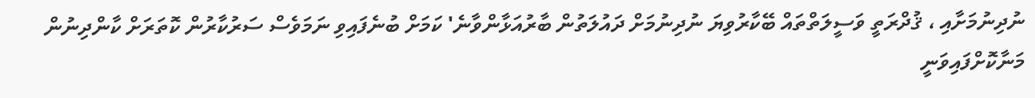ނުދިނުމަށާއި ، ޤުދްރަތީ ވަސީލަތްތައް ބޭކާރުވިޔަ ނުދިނުމަށް ދައުލަތުން ބާރުއަޅާންވާނެ' ކަމަށް ބުނެފައިވި ނަމަވެސް ސަރުކާރުން ކޮތަރަށް ކާންދިނުން މަނާކޮށްފައިވަނީ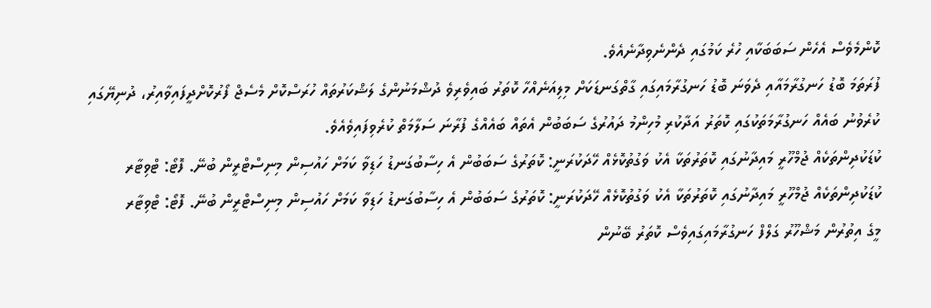ކޮންމެވެސް އެހެން ސަބަބަކާއި ހުރެ ކަމުގައި ދެންނެވިދާނެއެވެ.
ފުރަތަމަ ބޮޑު ހަނގުރާމައާއި ދެވަނަ ބޮޑު ހަނގުރާމައިގައި ގާތްގަނޑަކަށް މިލިއަނެއްހާ ކޮތަރު ބައިވެރިވެ ދުޝްމަނުންގެ ލަޝްކަރުތައް ހުރަސްކޮށް މެސެޖް ފޯރުކޮށްދީފައިވާއިރު، ދުނިޔޭގައި ކުރެވުނު ބައެއް ހަނގުރާމަތަކުގައި ކޮތަރު އަދާކުރި މުހިންމު ދައުރުގެ ސަބަބުން އެތައް ބައެއްގެ ފުރާނަ ސަލާމަތް ކުރެވިފައިވެއެވެ.
ކުޑަކުދިންތަކެއް ޖުމްހޫރީ މައިދާނުގައި ކޮތަރުތަކާ އެކު ވަގުތުކޮޅެއް ހޭދަކުރަނީ: ކޮތަރުގެ ސަބަބުން އެ ހިސާބުގަނޑު ހަޑިވާ ކަމަށް ހައުސިން މިނިސްޓްރީން ބުނޭ. ފޮޓޯ: ޓްވިޓާރ
ކުޑަކުދިންތަކެއް ޖުމްހޫރީ މައިދާނުގައި ކޮތަރުތަކާ އެކު ވަގުތުކޮޅެއް ހޭދަކުރަނީ: ކޮތަރުގެ ސަބަބުން އެ ހިސާބުގަނޑު ހަޑިވާ ކަމަށް ހައުސިން މިނިސްޓްރީން ބުނޭ. ފޮޓޯ: ޓްވިޓާރ
މީގެ އިތުރުން މަޝްހޫރު ގަލްފް ހަނގުރާމައިގައިވެސް ކޮތަރު ބޭނުން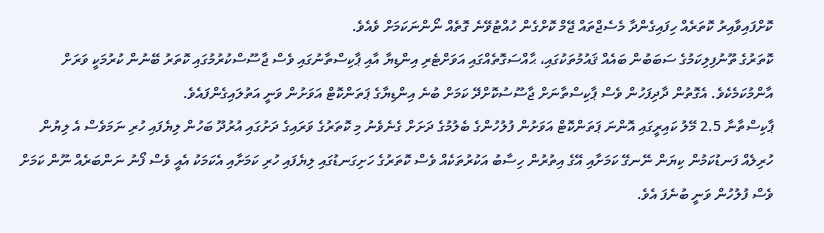ކޮށްފައިވާއިރު ކޮތަރެއް ހިފައިގެންދާ މެސެޖްތައް ޖޭމް ކޮށްގެން ހުއްޓުވޭނެ ގޮތެއް ނޯންނަކަމަށް ވެއެވެ.
ކޮތަރުގެ ތޫނުފިލިކަމުގެ ސަބަބުން ބައެއް ޤައުމުތަކުގައި، ޙާއްސަގޮތެއްގައި އަވަށްޓެރި އިންޑިޔާ އާއި ޕާކިސްތާނުގައި ވެސް ޖާސޫސްކުރުމުގައި ކޮތަރު ބޭނުން ކުރުމަކީ ވަރަށް އާންމުކަމެކެވެ. އެގޮތުން ދާދިފަހުން ވެސް ޕާކިސްތާނަށް ޖާސޫސުކޮށްދޭ ކަމަށް ބުނެ އިންޑިޔާގެ ޕަތަންކޮޓް އަވަށުން ވަނީ އަތުލައިގެންފައެވެ.
ޕާކިސްތާނާ 2.5 މޭލު ކައިރީގައި އޮންނަ ޕަތަންކޮޓް އަވަށުން ފުލުހުންގެ ބެލުމުގެ ދަށަށް ގެނެވެނު މި ކޮތަރުގެ ވަރައިގެ ދަށުގައި އުރުދޫ ބަހުން ލިޔެފައި ހުރި ނަމަވެސް އެ ލިޔުން ހުރިލެއް ފަނޑުކަމުން ކިޔަން ނޭނގޭ ކަމަށާއި އޭގެ އިތުރުން ހިސާބު އަކުރުތަކެއް ވެސް ކޮތަރުގެ ހަށިގަނޑުގައި ލިޔެފައި ހުރި ކަމަށާއި އެކަމަކު އެއީ ވެސް ފޯނު ނަންބަރެއް ނޫން ކަމަށް ވެސް ފުލުހުން ވަނީ ބުނެފަ އެވެ.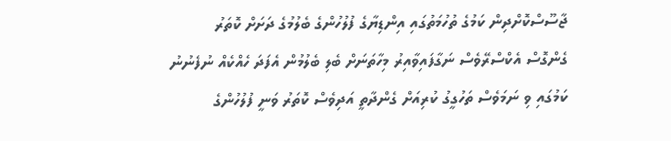ޖާސޫސްކޮށްދިން ކަމުގެ ތުހުމަތުގައި އިންޑިޔާގެ ފުލުހުންގެ ބެލުމުގެ ދަށަށް ކޮތަރު ގެންގޮސް އެކްސްރޭވެސް ނަގާފައިވާއިރު މިހާތަނަށް ބެލި ބެލުމުން އެފަދަ ހެއްކެއް ނުފެނުނު ކަމުގައި ވި ނަމަވެސް ތަހުގީގު ކުރިއަށް ގެންދާތީ އަދިވެސް ކޮތަރު ވަނީ ފުލުހުންގެ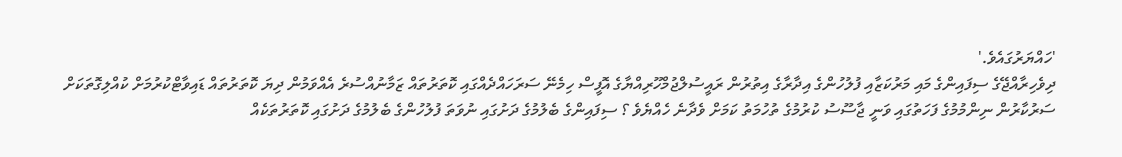'ހައްޔަރުގައެވެ.'
ދިވެހިރާއްޖޭގެ ސިފައިންގެ މައި މަރުކަޒާއި ފުލުހުންގެ އިދާރާގެ އިތުރުން ރައީސުލްޖުމްހޫރިއްޔާގެ އޮފީސް ހިމެނޭ ސަރަހައްދެއްގައި ކޮތަރުތައް ޒަމާނުއްސުރެ އެއްވަމުން ދިޔަ ކޮތަރުތައް ޑައިވާޓްކުރުމަށް ކުއްލިގޮތަކަށް ސަރުކާރުން ނިންމުމުގެ ފަހަތުގައި ވަނީ ޖާސޫސު ކުރުމުގެ ތުހުމަތު ކަމަށް ވެދާނެ ހެއްޔެވެ ؟ ސިފައިންގެ ބެލުމުގެ ދަށުގައި ނުވަތަ ފުލުހުންގެ ބެލުމުގެ ދަށުގައި ކޮތަރުތަކެއް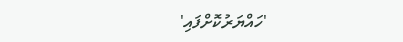'ހައްޔަރުކޮށްފައި'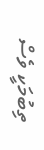ތިބުމަކީ ވެސް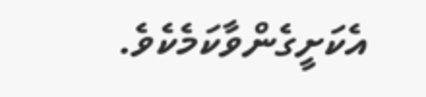އެކަށީގެންވާކަމެކެވެ.